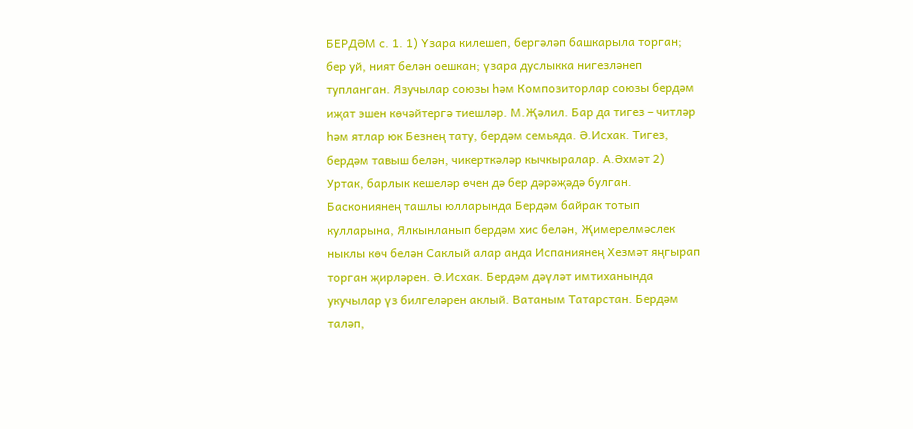БЕРДӘМ с. 1. 1) Үзара килешеп, бергәләп башкарыла торган; бер уй, ният белән оешкан; үзара дуслыкка нигезләнеп тупланган. Язучылар союзы һәм Композиторлар союзы бердәм иҗат эшен көчәйтергә тиешләр. М.Җәлил. Бар да тигез – читләр һәм ятлар юк Безнең тату, бердәм семьяда. Ә.Исхак. Тигез, бердәм тавыш белән, чикерткәләр кычкыралар. А.Әхмәт 2) Уртак, барлык кешеләр өчен дә бер дәрәҗәдә булган. Баскониянең ташлы юлларында Бердәм байрак тотып кулларына, Ялкынланып бердәм хис белән, Җимерелмәслек ныклы көч белән Саклый алар анда Испаниянең Хезмәт яңгырап торган җирләрен. Ә.Исхак. Бердәм дәүләт имтиханында укучылар үз билгеләрен аклый. Ватаным Татарстан. Бердәм таләп,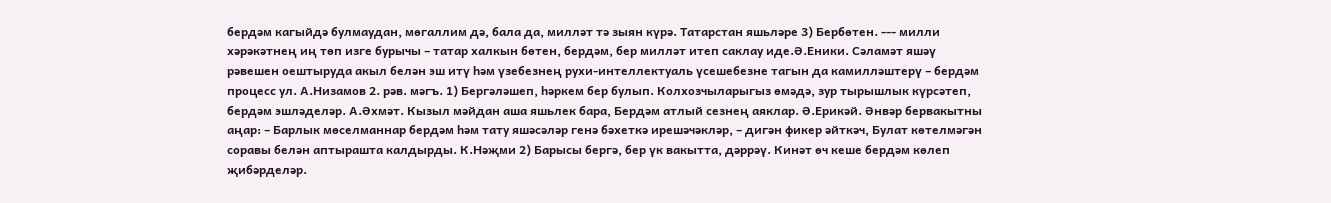бердәм кагыйдә булмаудан, мөгаллим дә, бала да, милләт тә зыян күрә. Татарстан яшьләре 3) Бербөтен. --- милли хәрәкәтнең иң төп изге бурычы – татар халкын бөтен, бердәм, бер милләт итеп саклау иде.Ә.Еники. Сәламәт яшәү рәвешен оештыруда акыл белән эш итү һәм үзебезнең рухи-интеллектуаль үсешебезне тагын да камилләштерү – бердәм процесс ул. А.Низамов 2. рәв. мәгъ. 1) Бергәләшеп, һәркем бер булып. Колхозчыларыгыз өмәдә, зур тырышлык күрсәтеп, бердәм эшләделәр. А.Әхмәт. Кызыл мәйдан аша яшьлек бара, Бердәм атлый сезнең аяклар. Ә.Ерикәй. Әнвәр бервакытны аңар: – Барлык мөселманнар бердәм һәм тату яшәсәләр генә бәхеткә ирешәчәкләр, – дигән фикер әйткәч, Булат көтелмәгән соравы белән аптырашта калдырды. К.Нәҗми 2) Барысы бергә, бер үк вакытта, дәррәү. Кинәт өч кеше бердәм көлеп җибәрделәр.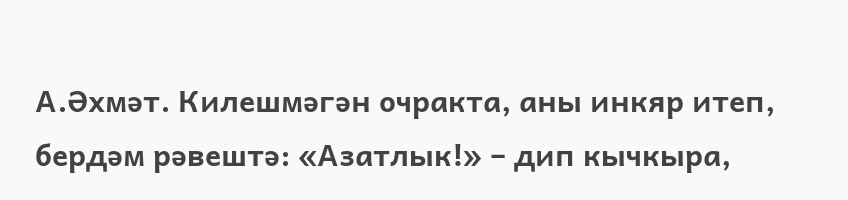А.Әхмәт. Килешмәгән очракта, аны инкяр итеп, бердәм рәвештә: «Азатлык!» – дип кычкыра,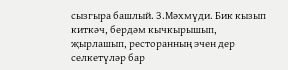сызгыра башлый. З.Мәхмүди. Бик кызып киткәч, бердәм кычкырышып, җырлашып, ресторанның эчен дер селкетүләр бар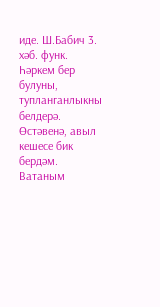иде. Ш.Бабич 3. хәб. функ. Һәркем бер булуны, тупланганлыкны белдерә. Өстәвенә, авыл кешесе бик бердәм. Ватаным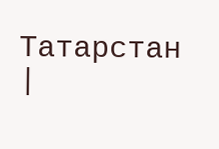Татарстан |